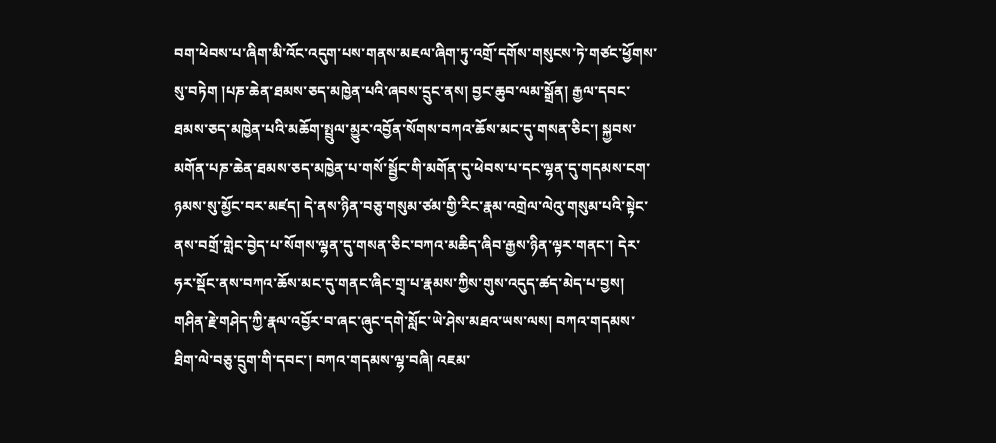བག་ཕེབས་པ་ཞིག་མི་འོང་འདུག་པས་གནས་མཇལ་ཞིག་ཏུ་འགྲོ་དགོས་གསུངས་ཏེ་གཙང་ཕྱོགས་སུ་བཏེག །པཎ་ཆེན་ཐམས་ཅད་མཁྱེན་པའི་ཞབས་དྲུང་ནས། བྱང་ཆུབ་ལམ་སྒྲོན། རྒྱལ་དབང་ཐམས་ཅད་མཁྱེན་པའི་མཆོག་སྤྲུལ་མྱུར་འབྱོན་སོགས་བཀའ་ཆོས་མང་དུ་གསན་ཅིང་། སྐྱབས་མགོན་པཎ་ཆེན་ཐམས་ཅད་མཁྱེན་པ་གསོ་སྦྱོང་གི་མགོན་དུ་ཕེབས་པ་དང་ལྷན་དུ་གདམས་ངག་ཉམས་སུ་མྱོང་བར་མཛད། དེ་ནས་ཉིན་བཅུ་གསུམ་ཙམ་གྱི་རིང་རྣམ་འགྲེལ་ལེའུ་གསུམ་པའི་སྟེང་ནས་བགྲོ་གླེང་བྱེད་པ་སོགས་ལྷན་དུ་གསན་ཅིང་བཀའ་མཆིད་ཞིབ་རྒྱས་ཉིན་ལྟར་གནང་། དེར་ཧར་སྡོང་ནས་བཀའ་ཆོས་མང་དུ་གནང་ཞིང་གྲྭ་པ་རྣམས་ཀྱིས་གུས་འདུད་ཚད་མེད་པ་བྱས། གཤིན་རྗེ་གཤེད་ཀྱི་རྣལ་འབྱོར་བ་ཞང་ཞུང་དགེ་སློང་ཡེ་ཤེས་མཐའ་ཡས་ལས། བཀའ་གདམས་ཐིག་ལེ་བཅུ་དྲུག་གི་དབང་། བཀའ་གདམས་ལྷ་བཞི། འཇམ་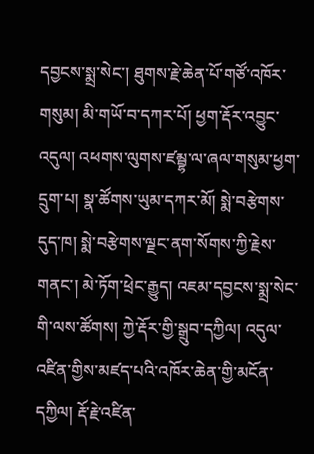དབྱངས་སྨྲ་སེང་། ཐུགས་རྗེ་ཆེན་པོ་གཙོ་འཁོར་གསུམ། མི་གཡོ་བ་དཀར་པོ། ཕྱག་རྡོར་འབྱུང་འདུལ། འཕགས་ལུགས་ཛམྦྷ་ལ་ཞལ་གསུམ་ཕྱག་དྲུག་པ། སྣ་ཚོགས་ཡུམ་དཀར་མོ། སྨེ་བརྩེགས་དུད་ཁ། སྨེ་བརྩེགས་ལྗང་ནག་སོགས་ཀྱི་རྗེས་གནང་། མེ་ཏོག་ཕྲེང་རྒྱུད། འཇམ་དབྱངས་སྨྲ་སེང་གི་ལས་ཚོགས། ཀྱེ་རྡོར་གྱི་སྒྲུབ་དཀྱིལ། འདུལ་འཛིན་གྱིས་མཛད་པའི་འཁོར་ཆེན་གྱི་མངོན་དཀྱིལ། རྡོ་རྗེ་འཛིན་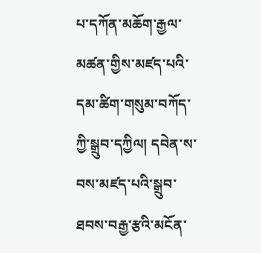པ་དཀོན་མཆོག་རྒྱལ་མཚན་གྱིས་མཛད་པའི་དམ་ཚིག་གསུམ་བཀོད་ཀྱི་སྒྲུབ་དཀྱིལ། དབེན་ས་བས་མཛད་པའི་སྒྲུབ་ཐབས་བརྒྱ་རྩའི་མངོན་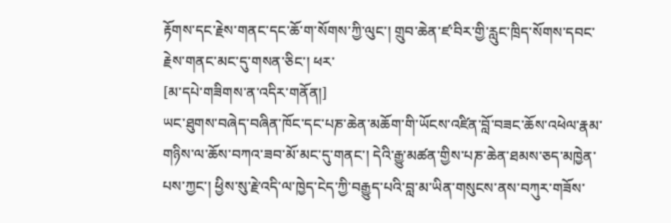རྟོགས་དང་རྗེས་གནང་དང་ཆོ་ག་སོགས་ཀྱི་ལུང་། གྲུབ་ཆེན་ཛ་བིར་གྱི་རླུང་ཁྲིད་སོགས་དབང་རྗེས་གནང་མང་དུ་གསན་ཅིང་། ཕར་
[མ་དཔེ་གཟིགས་ན་འདིར་གནོན།]
ཡང་ཐུགས་བཞེད་བཞིན་ཁོང་དང་པཎ་ཆེན་མཆོག་གི་ཡོངས་འཛིན་བློ་བཟང་ཆོས་འཕེལ་རྣམ་གཉིས་ལ་ཆོས་བཀའ་ཟབ་མོ་མང་དུ་གནང་། དེའི་རྒྱུ་མཚན་གྱིས་པཎ་ཆེན་ཐམས་ཅད་མཁྱེན་པས་ཀྱང་། ཕྱིས་སུ་རྗེ་འདི་ལ་ཁྱེད་ངེད་ཀྱི་བརྒྱུད་པའི་བླ་མ་ཡིན་གསུངས་ནས་བཀུར་གཟོས་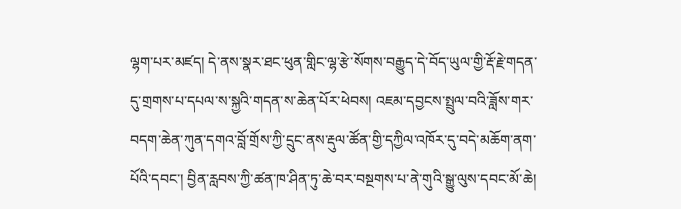ལྷག་པར་མཛད། དེ་ནས་སྣར་ཐང་ཕུན་གླིང་ལྷ་རྩེ་སོགས་བརྒྱུད་དེ་བོད་ཡུལ་གྱི་རྡོ་རྗེ་གདན་དུ་གྲགས་པ་དཔལ་ས་སྐྱའི་གདན་ས་ཆེན་པོར་ཕེབས། འཇམ་དབྱངས་སྤྲུལ་བའི་ཟློས་གར་བདག་ཆེན་ཀུན་དགའ་བློ་གྲོས་ཀྱི་དྲུང་ནས་རྡུལ་ཚོན་གྱི་དཀྱིལ་འཁོར་དུ་བདེ་མཆོག་ནག་པོའི་དབང་། བྱིན་རླབས་ཀྱི་ཚན་ཁ་ཤིན་ཏུ་ཆེ་བར་བསྔགས་པ་ནེ་གུའི་སྒྱུ་ལུས་དབང་མོ་ཆེ།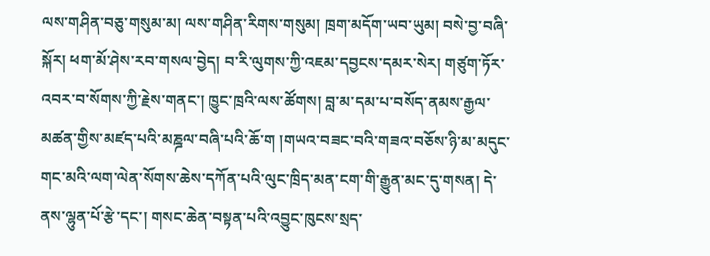ལས་གཤིན་བཅུ་གསུམ་མ། ལས་གཤིན་རིགས་གསུམ། ཁྲག་མདོག་ཡབ་ཡུམ། བསེ་བྱ་བཞི་སྐོར། ཕག་མོ་ཤེས་རབ་གསལ་བྱེད། བ་རི་ལུགས་ཀྱི་འཇམ་དབྱངས་དམར་སེར། གཙུག་ཏོར་འབར་བ་སོགས་ཀྱི་རྗེས་གནང་། ཁྱུང་ཁྲའི་ལས་ཚོགས། བླ་མ་དམ་པ་བསོད་ནམས་རྒྱལ་མཚན་གྱིས་མཛད་པའི་མཎྜལ་བཞི་པའི་ཆོ་ག །གཡའ་བཟང་བའི་གཟའ་བཅོས་ཉི་མ་མདུང་གང་མའི་ལག་ལེན་སོགས་ཆེས་དཀོན་པའི་ལུང་ཁྲིད་མན་ངག་གི་རྒྱུན་མང་དུ་གསན། དེ་ནས་ལྷུན་པོ་རྩེ་དང་། གསང་ཆེན་བསྟན་པའི་འབྱུང་ཁུངས་སྲད་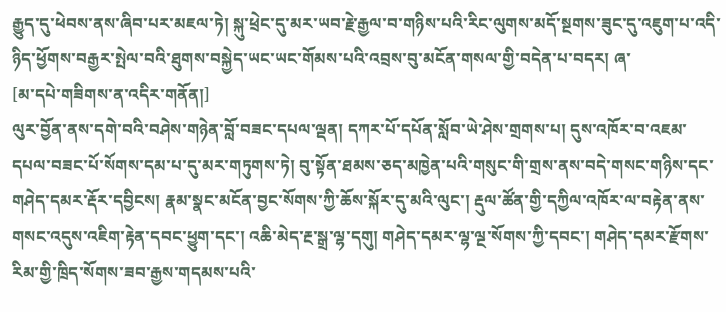རྒྱུད་དུ་ཕེབས་ནས་ཞིབ་པར་མཇལ་ཏེ། སྐུ་ཕྲེང་དུ་མར་ཡབ་རྗེ་རྒྱལ་བ་གཉིས་པའི་རིང་ལུགས་མདོ་སྔགས་ཟུང་དུ་འཇུག་པ་འདི་ཉིད་ཕྱོགས་བརྒྱར་སྤེལ་བའི་ཐུགས་བསྐྱེད་ཡང་ཡང་གོམས་པའི་འབྲས་བུ་མངོན་གསལ་གྱི་བདེན་པ་བདར། ཞ་
[མ་དཔེ་གཟིགས་ན་འདིར་གནོན།]
ལུར་བྱོན་ནས་དགེ་བའི་བཤེས་གཉེན་བློ་བཟང་དཔལ་ལྡན། དཀར་པོ་དཔོན་སློབ་ཡེ་ཤེས་གྲགས་པ། དུས་འཁོར་བ་འཇམ་དཔལ་བཟང་པོ་སོགས་དམ་པ་དུ་མར་གཏུགས་ཏེ། བུ་སྟོན་ཐམས་ཅད་མཁྱེན་པའི་གསུང་གི་གྲས་ནས་བདེ་གསང་གཉིས་དང་གཤེད་དམར་རྡོར་དབྱིངས། རྣམ་སྣང་མངོན་བྱང་སོགས་ཀྱི་ཆོས་སྐོར་དུ་མའི་ལུང་། རྡུལ་ཚོན་གྱི་དཀྱིལ་འཁོར་ལ་བརྟེན་ནས་གསང་འདུས་འཇིག་རྟེན་དབང་ཕྱུག་དང་། འཆི་མེད་རྔ་སྒྲ་ལྷ་དགུ། གཤེད་དམར་ལྷ་ལྔ་སོགས་ཀྱི་དབང་། གཤེད་དམར་རྫོགས་རིམ་གྱི་ཁྲིད་སོགས་ཟབ་རྒྱས་གདམས་པའི་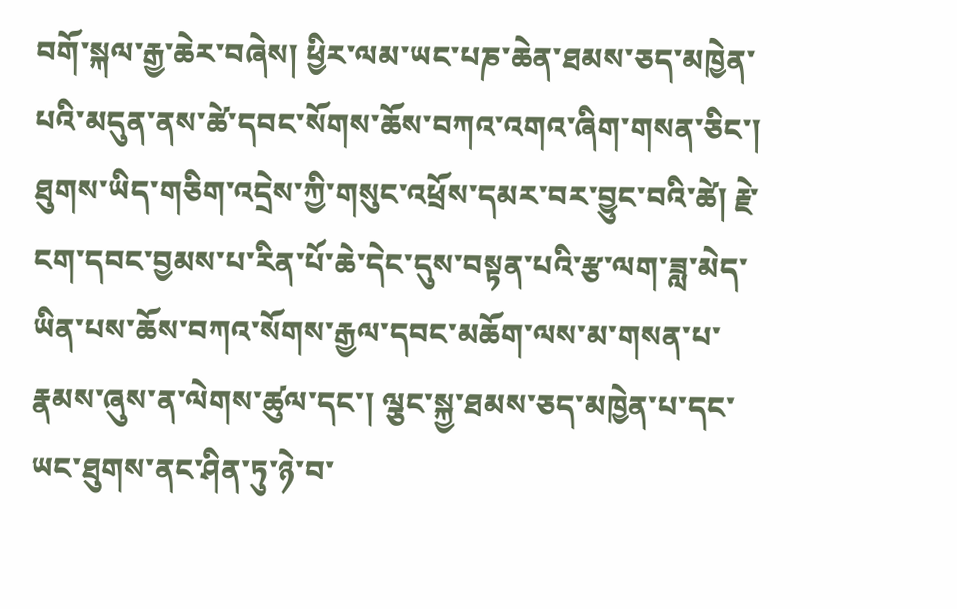བགོ་སྐལ་རྒྱ་ཆེར་བཞེས། ཕྱིར་ལམ་ཡང་པཎ་ཆེན་ཐམས་ཅད་མཁྱེན་པའི་མདུན་ནས་ཚེ་དབང་སོགས་ཆོས་བཀའ་འགའ་ཞིག་གསན་ཅིང་། ཐུགས་ཡིད་གཅིག་འདྲེས་ཀྱི་གསུང་འཕྲོས་དམར་བར་བྱུང་བའི་ཚེ། རྗེ་ངག་དབང་བྱམས་པ་རིན་པོ་ཆེ་དེང་དུས་བསྟན་པའི་རྩ་ལག་ཟླ་མེད་ཡིན་པས་ཆོས་བཀའ་སོགས་རྒྱལ་དབང་མཆོག་ལས་མ་གསན་པ་རྣམས་ཞུས་ན་ལེགས་ཚུལ་དང་། ལྕང་སྐྱ་ཐམས་ཅད་མཁྱེན་པ་དང་ཡང་ཐུགས་ནང་ཤིན་ཏུ་ཉེ་བ་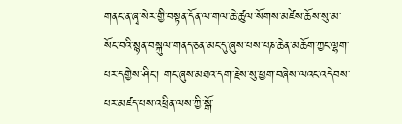གནང་ན་ཞྭ་སེར་གྱི་བསྟན་དོན་ལ་གལ་ཆེ་ཚུལ་སོགས་མཛེས་ཆོས་སུ་མ་སོང་བའི་སྙན་བསྐུལ་གནད་ཅན་མང་དུ་ཞུས་པས་པཎ་ཆེན་མཆོག་ཀྱང་ལྷག་པར་དགྱེས་ཤིང་། གང་ཞུས་མཐའ་དག་རྗེས་སུ་ཕྱག་བཞེས་ལའང་འདེབས་པར་མཛད་པས་འཕྲིན་ལས་ཀྱི་སྒོ་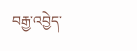བརྒྱ་འབྱེད་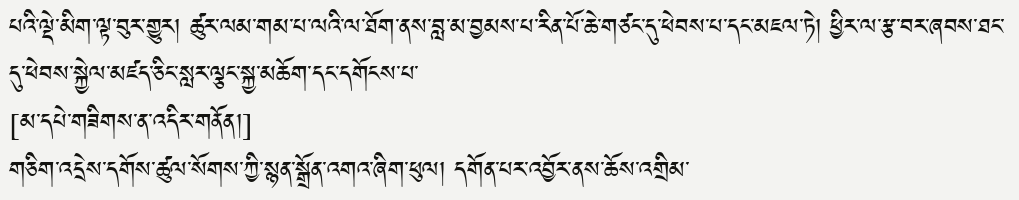པའི་ལྡེ་མིག་ལྟ་བུར་གྱུར། ཚུར་ལམ་གམ་པ་ལའི་ལ་ཐོག་ནས་བླ་མ་བྱམས་པ་རིན་པོ་ཆེ་གཙང་དུ་ཕེབས་པ་དང་མཇལ་ཏེ། ཕྱིར་ལ་རྩ་བར་ཞབས་ཐང་དུ་ཕེབས་སྐྱེལ་མཛད་ཅིང་སླར་ལྕང་སྐྱ་མཆོག་དང་དགོངས་པ་
[མ་དཔེ་གཟིགས་ན་འདིར་གནོན།]
གཅིག་འདྲེས་དགོས་ཚུལ་སོགས་ཀྱི་སྙན་སྒྲོན་འགའ་ཞིག་ཕུལ། དགོན་པར་འབྱོར་ནས་ཆོས་འགྲིམ་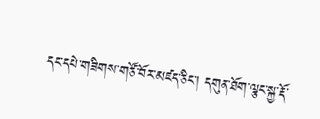དང་དཔེ་གཟིགས་གཙོ་བོར་མཛད་ཅིང་། དགུན་ཐོག་ལྕང་སྐྱ་རྡོ་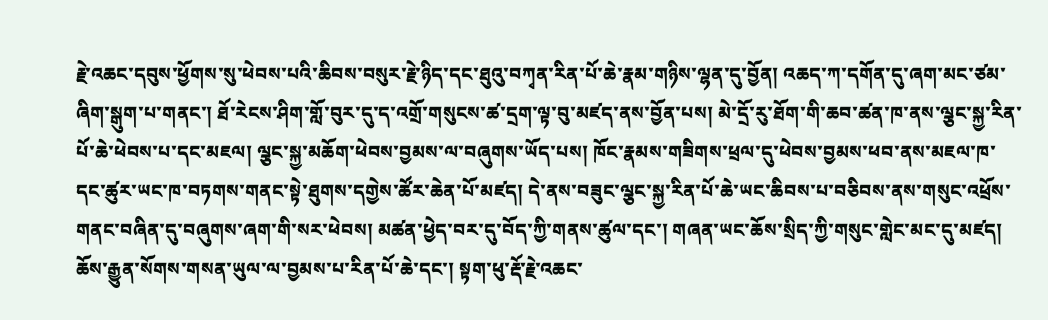རྗེ་འཆང་དབུས་ཕྱོགས་སུ་ཕེབས་པའི་ཆིབས་བསུར་རྗེ་ཉིད་དང་ཐུའུ་བཀྭན་རིན་པོ་ཆེ་རྣམ་གཉིས་ལྷན་དུ་བྱོན། འཆད་ཀ་དགོན་དུ་ཞག་མང་ཙམ་ཞིག་སྒུག་པ་གནང་། ཐོ་རེངས་ཤིག་གློ་བུར་དུ་ད་འགྲོ་གསུངས་ཚ་དྲག་ལྟ་བུ་མཛད་ནས་བྱོན་པས། མེ་དྲོ་རུ་ཐོག་གི་ཆབ་ཚན་ཁ་ནས་ལྕང་སྐྱ་རིན་པོ་ཆེ་ཕེབས་པ་དང་མཇལ། ལྕང་སྐྱ་མཆོག་ཕེབས་བྱམས་ལ་བཞུགས་ཡོད་པས། ཁོང་རྣམས་གཟིགས་ཕྲལ་དུ་ཕེབས་བྱམས་ཕབ་ནས་མཇལ་ཁ་དང་ཚུར་ཡང་ཁ་བཏགས་གནང་སྟེ་ཐུགས་དགྱེས་ཚོར་ཆེན་པོ་མཛད། དེ་ནས་བཟུང་ལྕང་སྐྱ་རིན་པོ་ཆེ་ཡང་ཆིབས་པ་བཅིབས་ནས་གསུང་འཕྲོས་གནང་བཞིན་དུ་བཞུགས་ཞག་གི་སར་ཕེབས། མཚན་ཕྱེད་བར་དུ་བོད་ཀྱི་གནས་ཚུལ་དང་། གཞན་ཡང་ཆོས་སྲིད་ཀྱི་གསུང་གླེང་མང་དུ་མཛད། ཆོས་རྒྱུན་སོགས་གསན་ཡུལ་ལ་བྱམས་པ་རིན་པོ་ཆེ་དང་། སྟག་ཕུ་རྡོ་རྗེ་འཆང་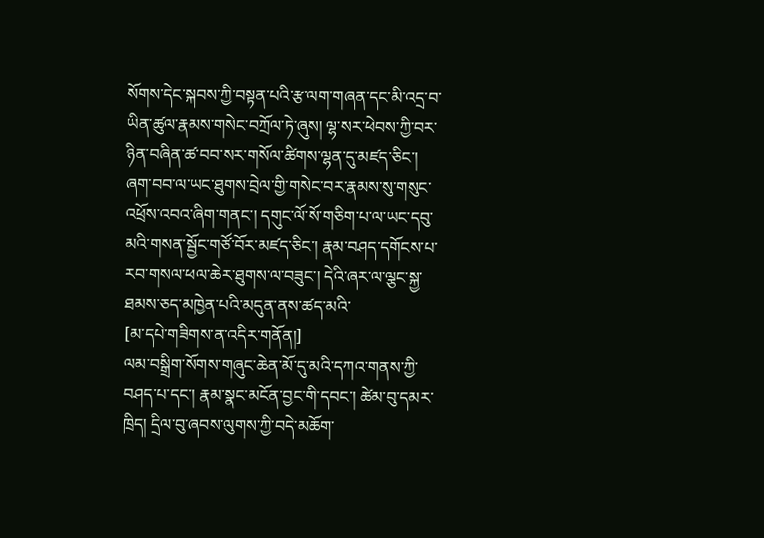སོགས་དེང་སྐབས་ཀྱི་བསྟན་པའི་རྩ་ལག་གཞན་དང་མི་འདྲ་བ་ཡིན་ཚུལ་རྣམས་གསེང་བཀྲོལ་ཏེ་ཞུས། ལྷ་སར་ཕེབས་ཀྱི་བར་ཉིན་བཞིན་ཚ་བབ་སར་གསོལ་ཚིགས་ལྷན་དུ་མཛད་ཅིང་། ཞག་བབ་ལ་ཡང་ཐུགས་བྲེལ་གྱི་གསེང་བར་རྣམས་སུ་གསུང་འཕྲོས་འབའ་ཞིག་གནང་། དགུང་ལོ་སོ་གཅིག་པ་ལ་ཡང་དབུ་མའི་གསན་སྦྱོང་གཙོ་བོར་མཛད་ཅིང་། རྣམ་བཤད་དགོངས་པ་རབ་གསལ་ཕལ་ཆེར་ཐུགས་ལ་བཟུང་། དེའི་ཞར་ལ་ལྕང་སྐྱ་ཐམས་ཅད་མཁྱེན་པའི་མདུན་ནས་ཚད་མའི་
[མ་དཔེ་གཟིགས་ན་འདིར་གནོན།]
ལམ་བསྒྲིག་སོགས་གཞུང་ཆེན་མོ་དུ་མའི་དཀའ་གནས་ཀྱི་བཤད་པ་དང་། རྣམ་སྣང་མངོན་བྱང་གི་དབང་། ཚེམ་བུ་དམར་ཁྲིད། དྲིལ་བུ་ཞབས་ལུགས་ཀྱི་བདེ་མཆོག་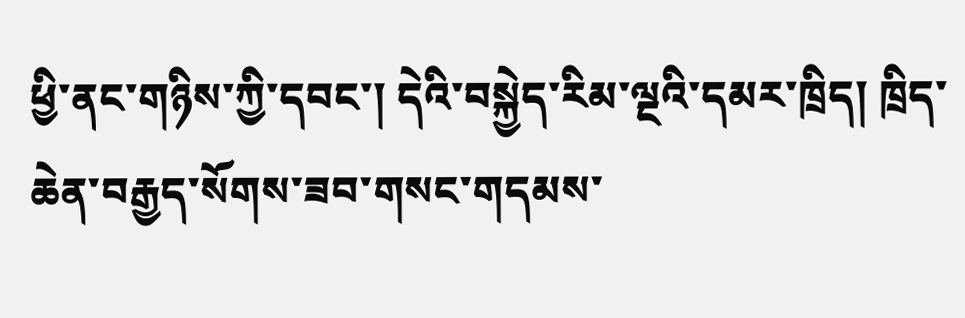ཕྱི་ནང་གཉིས་ཀྱི་དབང་། དེའི་བསྐྱེད་རིམ་ལྔའི་དམར་ཁྲིད། ཁྲིད་ཆེན་བརྒྱད་སོགས་ཟབ་གསང་གདམས་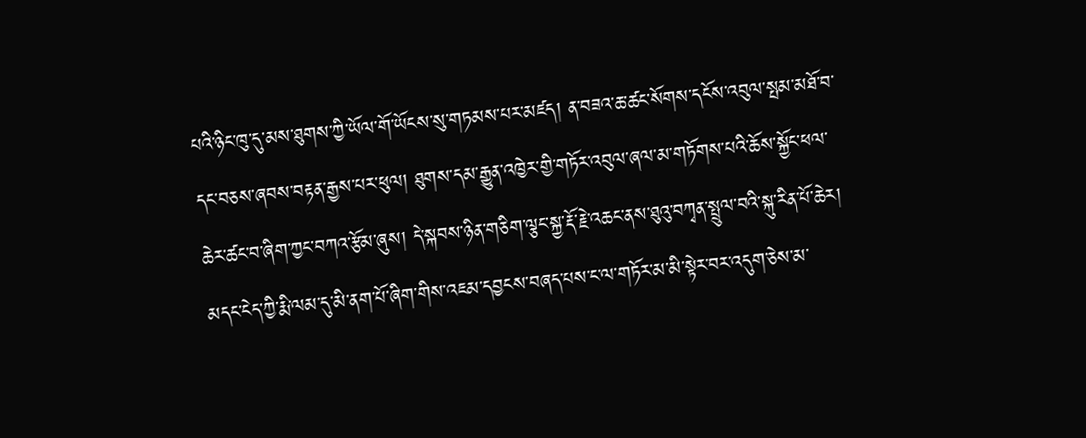པའི་ཉིང་ཁུ་དུ་མས་ཐུགས་ཀྱི་ཡོལ་གོ་ཡོངས་སུ་གཏམས་པར་མཛད། ན་བཟའ་ཆ་ཚང་སོགས་དངོས་འབུལ་སྤམ་མཐོ་བ་དང་བཅས་ཞབས་བརྟན་རྒྱས་པར་ཕུལ། ཐུགས་དམ་རྒྱུན་འཁྱེར་གྱི་གཏོར་འབུལ་ཞལ་མ་གཏོགས་པའི་ཆོས་སྐྱོང་ཕལ་ཆེར་ཚང་བ་ཞིག་ཀྱང་བཀའ་རྩོམ་ཞུས། དེ་སྐབས་ཉིན་གཅིག་ལྕང་སྐྱ་རྡོ་རྗེ་འཆང་ནས་ཐུའུ་བཀྭན་སྤྲུལ་བའི་སྐུ་རིན་པོ་ཆེར། མདང་ངེད་ཀྱི་རྨི་ལམ་དུ་མི་ནག་པོ་ཞིག་གིས་འཇམ་དབྱངས་བཞད་པས་ང་ལ་གཏོར་མ་མི་སྟེར་བར་འདུག་ཅེས་མ་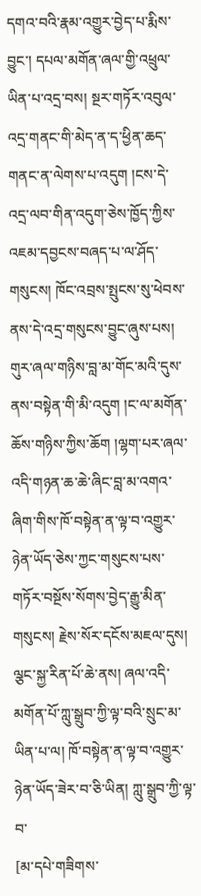དགའ་བའི་རྣམ་འགྱུར་བྱེད་པ་རྨིས་བྱུང་། དཔལ་མགོན་ཞལ་གྱི་འཕྲུལ་ཡིན་པ་འདྲ་བས། སྔར་གཏོར་འབུལ་འདྲ་གནང་གི་མེད་ན་ད་ཕྱིན་ཆད་གནང་ན་ལེགས་པ་འདུག །ངས་དེ་འདྲ་ལབ་གིན་འདུག་ཅེས་ཁྱོད་ཀྱིས་འཇམ་དབྱངས་བཞད་པ་ལ་ཤོད་གསུངས། ཁོང་འབྲས་སྤུངས་སུ་ཕེབས་ནས་དེ་འདྲ་གསུངས་བྱུང་ཞུས་པས། གུར་ཞལ་གཉིས་བླ་མ་གོང་མའི་དུས་ནས་བསྟེན་གི་མི་འདུག །ང་ལ་མགོན་ཆོས་གཉིས་ཀྱིས་ཆོག །ལྷག་པར་ཞལ་འདི་གཉན་ཆ་ཆེ་ཞིང་བླ་མ་འགའ་ཞིག་གིས་ཁོ་བསྟེན་ན་ལྟ་བ་འགྱུར་ཉེན་ཡོད་ཅེས་ཀྱང་གསུངས་པས་གཏོར་བསྔོས་སོགས་བྱེད་རྒྱུ་མིན་གསུངས། རྗེས་སོར་དངོས་མཇལ་དུས། ལྕང་སྐྱ་རིན་པོ་ཆེ་ནས། ཞལ་འདི་མགོན་པོ་ཀླུ་སྒྲུབ་ཀྱི་ལྟ་བའི་སྲུང་མ་ཡིན་པ་ལ། ཁོ་བསྟེན་ན་ལྟ་བ་འགྱུར་ཉེན་ཡོད་ཟེར་བ་ཅི་ཡིན། ཀླུ་སྒྲུབ་ཀྱི་ལྟ་བ་
[མ་དཔེ་གཟིགས་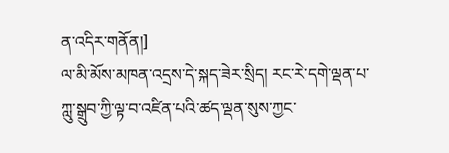ན་འདིར་གནོན།]
ལ་མི་མོས་མཁན་འདྲས་དེ་སྐད་ཟེར་སྲིད། རང་རེ་དགེ་ལྡན་པ་ཀླུ་སྒྲུབ་ཀྱི་ལྟ་བ་འཛིན་པའི་ཚད་ལྡན་སུས་ཀྱང་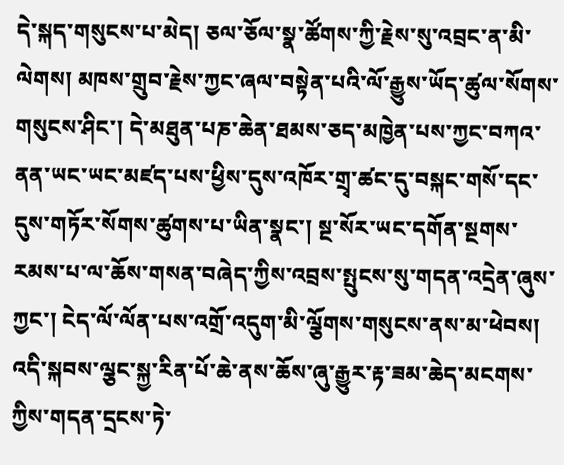དེ་སྐད་གསུངས་པ་མེད། ཅལ་ཅོལ་སྣ་ཚོགས་ཀྱི་རྗེས་སུ་འབྲང་ན་མི་ལེགས། མཁས་གྲུབ་རྗེས་ཀྱང་ཞལ་བསྟེན་པའི་ལོ་རྒྱུས་ཡོད་ཚུལ་སོགས་གསུངས་ཤིང་། དེ་མཐུན་པཎ་ཆེན་ཐམས་ཅད་མཁྱེན་པས་ཀྱང་བཀའ་ནན་ཡང་ཡང་མཛད་པས་ཕྱིས་དུས་འཁོར་གྲྭ་ཚང་དུ་བསྐང་གསོ་དང་དུས་གཏོར་སོགས་ཚུགས་པ་ཡིན་སྣང་། སྔ་སོར་ཡང་དགོན་སྔགས་རམས་པ་ལ་ཆོས་གསན་བཞེད་ཀྱིས་འབྲས་སྤུངས་སུ་གདན་འདྲེན་ཞུས་ཀྱང་། ངེད་ལོ་ལོན་པས་འགྲོ་འདུག་མི་ལྕོགས་གསུངས་ནས་མ་ཕེབས། འདི་སྐབས་ལྕང་སྐྱ་རིན་པོ་ཆེ་ནས་ཆོས་ཞུ་རྒྱུར་རྟ་ཟམ་ཆེད་མངགས་ཀྱིས་གདན་དྲངས་ཏེ་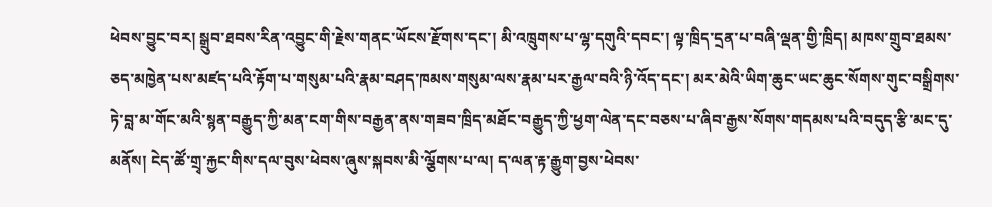ཕེབས་བྱུང་བར། སྒྲུབ་ཐབས་རིན་འབྱུང་གི་རྗེས་གནང་ཡོངས་རྫོགས་དང་། མི་འཁྲུགས་པ་ལྷ་དགུའི་དབང་། ལྟ་ཁྲིད་དྲན་པ་བཞི་ལྡན་གྱི་ཁྲིད། མཁས་གྲུབ་ཐམས་ཅད་མཁྱེན་པས་མཛད་པའི་རྟོག་པ་གསུམ་པའི་རྣམ་བཤད་ཁམས་གསུམ་ལས་རྣམ་པར་རྒྱལ་བའི་ཉི་འོད་དང་། མར་མེའི་ཡིག་ཆུང་ཡང་ཆུང་སོགས་གུང་བསྒྲིགས་ཏེ་བླ་མ་གོང་མའི་སྙན་བརྒྱུད་ཀྱི་མན་ངག་གིས་བརྒྱན་ནས་གཟབ་ཁྲིད་མཐོང་བརྒྱུད་ཀྱི་ཕྱག་ལེན་དང་བཅས་པ་ཞིབ་རྒྱས་སོགས་གདམས་པའི་བདུད་རྩི་མང་དུ་མནོས། ངེད་ཚོ་གྲྭ་རྐྱང་གིས་དལ་བུས་ཕེབས་ཞུས་སྐབས་མི་ལྕོགས་པ་ལ། ད་ལན་རྟ་རྒྱུག་བྱས་ཕེབས་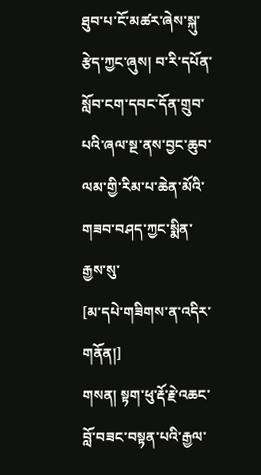ཐུབ་པ་ངོ་མཚར་ཞེས་སྐུ་རྩེད་ཀྱང་ཞུས། བ་རི་དཔོན་སློབ་ངག་དབང་དོན་གྲུབ་པའི་ཞལ་སྔ་ནས་བྱང་ཆུབ་ལམ་གྱི་རིམ་པ་ཆེན་མོའི་གཟབ་བཤད་ཀྱང་སྨིན་རྒྱས་སུ་
[མ་དཔེ་གཟིགས་ན་འདིར་གནོན།]
གསན། སྟག་ཕུ་རྡོ་རྗེ་འཆང་བློ་བཟང་བསྟན་པའི་རྒྱལ་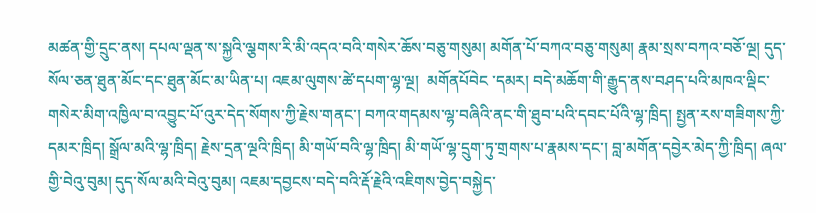མཚན་གྱི་དྲུང་ནས། དཔལ་ལྡན་ས་སྐྱའི་ལྕགས་རི་མི་འདའ་བའི་གསེར་ཆོས་བཅུ་གསུམ། མགོན་པོ་བཀའ་བཅུ་གསུམ། རྣམ་སྲས་བཀའ་བཅོ་ལྔ། དུད་སོལ་ཅན་ཐུན་མོང་དང་ཐུན་མོང་མ་ཡིན་པ། འཇམ་ལུགས་ཚེ་དཔག་ལྷ་ལྔ།  མགོནཔོབེང ་དམར། བདེ་མཆོག་གི་རྒྱུད་ནས་བཤད་པའི་མཁའ་ལྡིང་གསེར་མིག་འཁྱིལ་བ་འབྱུང་པོ་འུར་དེད་སོགས་ཀྱི་རྗེས་གནང་། བཀའ་གདམས་ལྷ་བཞིའི་ནང་གི་ཐུབ་པའི་དབང་པོའི་ལྷ་ཁྲིད། སྤྱན་རས་གཟིགས་ཀྱི་དམར་ཁྲིད། སྒྲོལ་མའི་ལྷ་ཁྲིད། རྗེས་དྲན་ལྔའི་ཁྲིད། མི་གཡོ་བའི་ལྷ་ཁྲིད། མི་གཡོ་ལྷ་དྲུག་ཏུ་གྲགས་པ་རྣམས་དང་། བླ་མགོན་དབྱེར་མེད་ཀྱི་ཁྲིད། ཞལ་གྱི་བེའུ་བུམ། དུད་སོལ་མའི་བེའུ་བུམ། འཇམ་དབྱངས་བདེ་བའི་རྡོ་རྗེའི་འཇིགས་བྱེད་བསྐྱེད་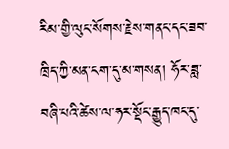རིམ་གྱི་ལུང་སོགས་རྗེས་གནང་དང་ཟབ་ཁྲིད་ཀྱི་མན་ངག་དུ་མ་གསན། ཧོར་ཟླ་བཞི་པའི་ཚེས་ལ་ཧར་སྡོང་རྒྱུད་ཁང་དུ་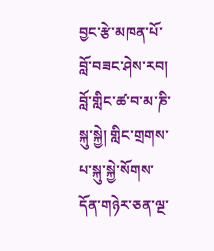བྱང་རྩེ་མཁན་པོ་བློ་བཟང་ཤེས་རབ། བློ་གླིང་ཚ་བ་མ་ཎི་སྐུ་སྐྱེ། གླིང་གྲགས་པ་སྐུ་སྐྱེ་སོགས་དོན་གཉེར་ཅན་ལྔ་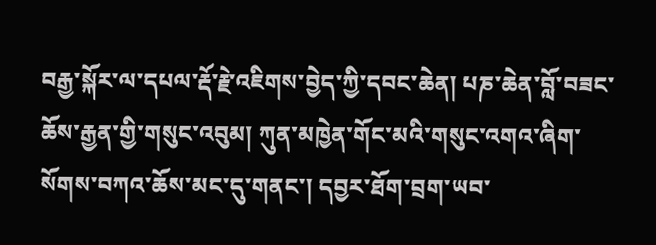བརྒྱ་སྐོར་ལ་དཔལ་རྡོ་རྗེ་འཇིགས་བྱེད་ཀྱི་དབང་ཆེན། པཎ་ཆེན་བློ་བཟང་ཆོས་རྒྱན་གྱི་གསུང་འབུམ། ཀུན་མཁྱེན་གོང་མའི་གསུང་འགའ་ཞིག་སོགས་བཀའ་ཆོས་མང་དུ་གནང་། དབྱར་ཐོག་བྲག་ཡབ་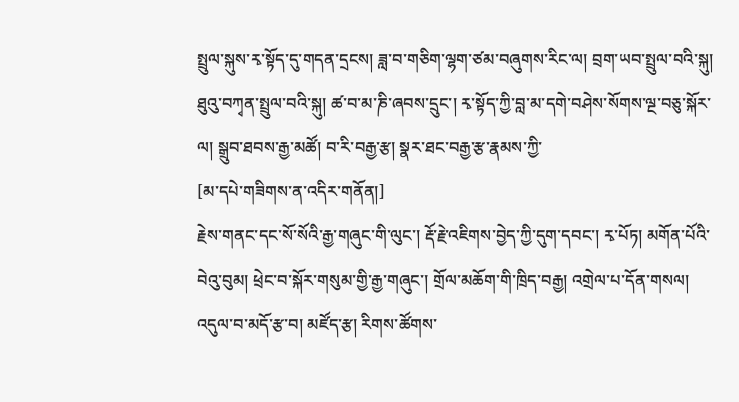སྤྲུལ་སྐུས་རྭ་སྟོད་དུ་གདན་དྲངས། ཟླ་བ་གཅིག་ལྷག་ཙམ་བཞུགས་རིང་ལ། བྲག་ཡབ་སྤྲུལ་བའི་སྐུ། ཐུའུ་བཀྭན་སྤྲུལ་བའི་སྐུ། ཚ་བ་མ་ཎི་ཞབས་དྲུང་། རྭ་སྟོད་ཀྱི་བླ་མ་དགེ་བཤེས་སོགས་ལྔ་བཅུ་སྐོར་ལ། སྒྲུབ་ཐབས་རྒྱ་མཚོ། བ་རི་བརྒྱ་རྩ། སྣར་ཐང་བརྒྱ་རྩ་རྣམས་ཀྱི་
[མ་དཔེ་གཟིགས་ན་འདིར་གནོན།]
རྗེས་གནང་དང་སོ་སོའི་རྒྱ་གཞུང་གི་ལུང་། རྡོ་རྗེ་འཇིགས་བྱེད་ཀྱི་དུག་དབང་། རྭ་པོཏ། མགོན་པོའི་བེའུ་བུམ། ཕྲེང་བ་སྐོར་གསུམ་གྱི་རྒྱ་གཞུང་། གྲོལ་མཆོག་གི་ཁྲིད་བརྒྱ། འགྲེལ་པ་དོན་གསལ། འདུལ་བ་མདོ་རྩ་བ། མཛོད་རྩ། རིགས་ཚོགས་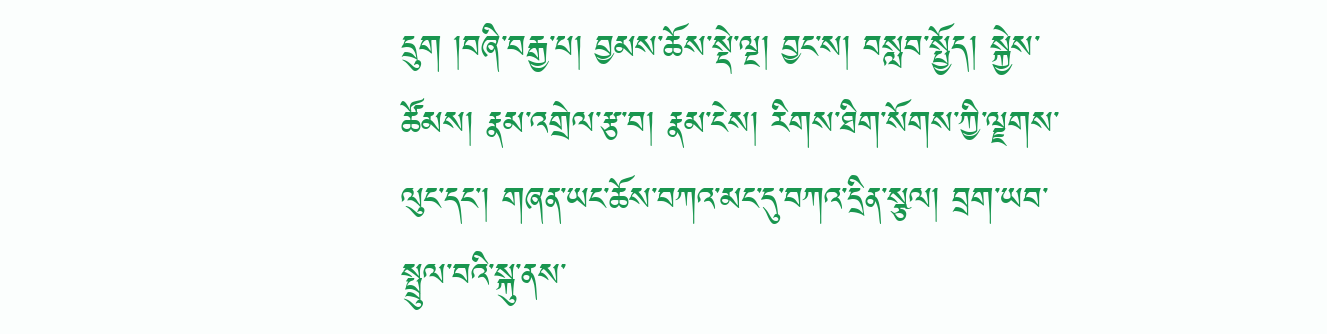དྲུག །བཞི་བརྒྱ་པ། བྱམས་ཆོས་སྡེ་ལྔ། བྱང་ས། བསླབ་སྤྱོད། སྐྱེས་ཚོམས། རྣམ་འགྲེལ་རྩ་བ། རྣམ་ངེས། རིགས་ཐིག་སོགས་ཀྱི་ལྗགས་ལུང་དང་། གཞན་ཡང་ཆོས་བཀའ་མང་དུ་བཀའ་དྲིན་སྩལ། བྲག་ཡབ་སྤྲུལ་བའི་སྐུ་ནས་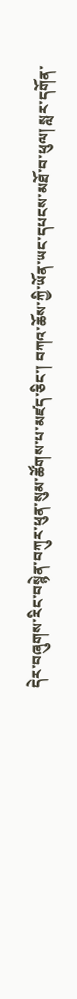དེར་བཞུགས་རིང་བསྙེན་བཀུར་ཕུན་སུམ་ཚོགས་པ་མཛད་ཅིང་། བཀའ་ཆོས་ཀྱི་ཡོན་ཡང་དཔངས་མཐོ་བ་ཕུལ། སླར་དགོན་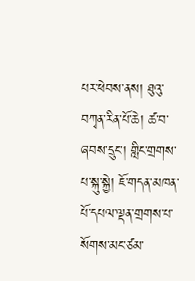པར་ཕེབས་ནས། ཐུའུ་བཀྭན་རིན་པོ་ཆེ། ཚ་བ་ཞབས་དྲུང་། གླིང་གྲགས་པ་སྐུ་སྐྱེ། ཇོ་གདན་མཁན་པོ་དཔལ་ལྡན་གྲགས་པ་སོགས་མང་ཙམ་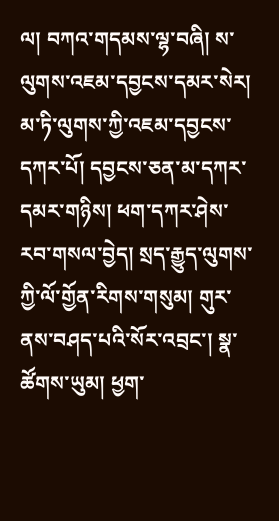ལ། བཀའ་གདམས་ལྷ་བཞི། ས་ལུགས་འཇམ་དབྱངས་དམར་སེར། མ་ཏི་ལུགས་ཀྱི་འཇམ་དབྱངས་དཀར་པོ། དབྱངས་ཅན་མ་དཀར་དམར་གཉིས། ཕག་དཀར་ཤེས་རབ་གསལ་བྱེད། སྲད་རྒྱུད་ལུགས་ཀྱི་ལོ་གྱོན་རིགས་གསུམ། གུར་ནས་བཤད་པའི་སོར་འབྲང་། སྣ་ཚོགས་ཡུམ། ཕྱག་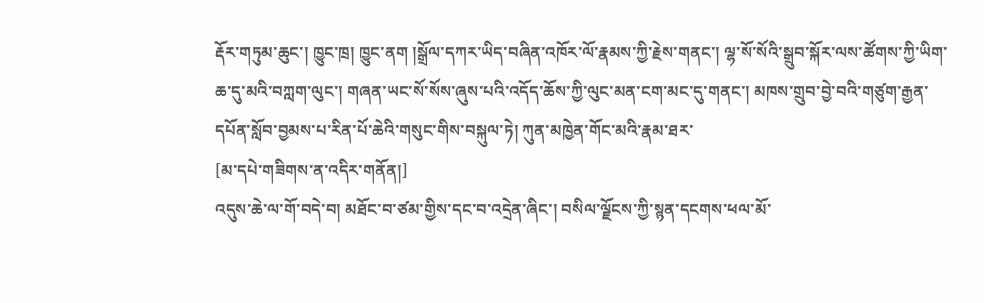རྡོར་གཏུམ་ཆུང་། ཁྱུང་ཁྲ། ཁྱུང་ནག །སྒྲོལ་དཀར་ཡིད་བཞིན་འཁོར་ལོ་རྣམས་ཀྱི་རྗེས་གནང་། ལྷ་སོ་སོའི་སྒྲུབ་སྐོར་ལས་ཚོགས་ཀྱི་ཡིག་ཆ་དུ་མའི་བཀླག་ལུང་། གཞན་ཡང་སོ་སོས་ཞུས་པའི་འདོད་ཆོས་ཀྱི་ལུང་མན་ངག་མང་དུ་གནང་། མཁས་གྲུབ་བྱེ་བའི་གཙུག་རྒྱན་དཔོན་སློབ་བྱམས་པ་རིན་པོ་ཆེའི་གསུང་གིས་བསྐུལ་ཏེ། ཀུན་མཁྱེན་གོང་མའི་རྣམ་ཐར་
[མ་དཔེ་གཟིགས་ན་འདིར་གནོན།]
འདུས་ཆེ་ལ་གོ་བདེ་བ། མཐོང་བ་ཙམ་གྱིས་དང་བ་འདྲེན་ཞིང་། བསིལ་ལྗོངས་ཀྱི་སྙན་དངགས་ཕལ་མོ་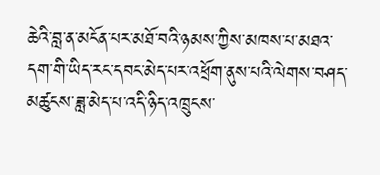ཆེའི་བླ་ན་མངོན་པར་མཐོ་བའི་ཉམས་ཀྱིས་མཁས་པ་མཐའ་དག་གི་ཡིད་རང་དབང་མེད་པར་འཕྲོག་ནུས་པའི་ལེགས་བཤད་མཚུངས་ཟླ་མེད་པ་འདི་ཉིད་འཁྲུངས་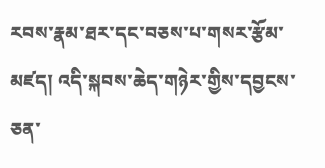རབས་རྣམ་ཐར་དང་བཅས་པ་གསར་རྩོམ་མཛད། འདི་སྐབས་ཆེད་གཉེར་གྱིས་དབྱངས་ཅན་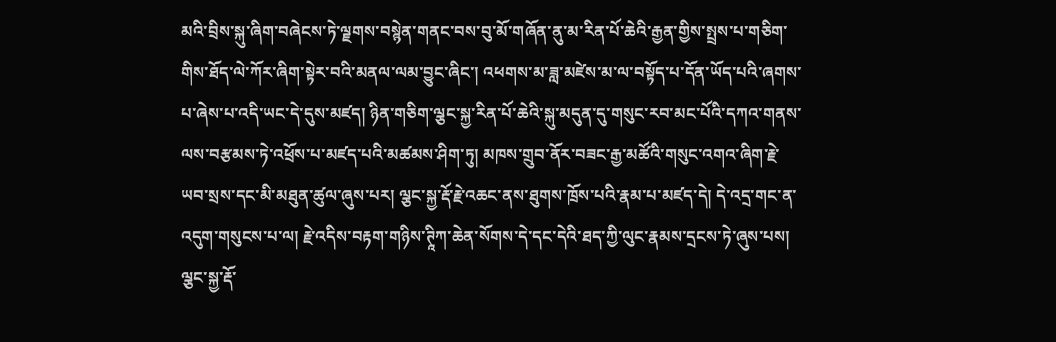མའི་བྲིས་སྐུ་ཞིག་བཞེངས་ཏེ་ལྗགས་བསྙེན་གནང་བས་བུ་མོ་གཞོན་ནུ་མ་རིན་པོ་ཆེའི་རྒྱན་གྱིས་སྤྲས་པ་གཅིག་གིས་ཐོད་ལེ་ཀོར་ཞིག་སྟེར་བའི་མནལ་ལམ་བྱུང་ཞིང་། འཕགས་མ་ཟླ་མཛེས་མ་ལ་བསྟོད་པ་དོན་ཡོད་པའི་ཞགས་པ་ཞེས་པ་འདི་ཡང་དེ་དུས་མཛད། ཉིན་གཅིག་ལྕང་སྐྱ་རིན་པོ་ཆེའི་སྐུ་མདུན་དུ་གསུང་རབ་མང་པོའི་དཀའ་གནས་ལས་བརྩམས་ཏེ་འཕྲོས་པ་མཛད་པའི་མཚམས་ཤིག་ཏུ། མཁས་གྲུབ་ནོར་བཟང་རྒྱ་མཚོའི་གསུང་འགའ་ཞིག་རྗེ་ཡབ་སྲས་དང་མི་མཐུན་ཚུལ་ཞུས་པར། ལྕང་སྐྱ་རྡོ་རྗེ་འཆང་ནས་ཐུགས་ཁྲོས་པའི་རྣམ་པ་མཛད་དེ། དེ་འདྲ་གང་ན་འདུག་གསུངས་པ་ལ། རྗེ་འདིས་བརྟག་གཉིས་ཊཱིཀ་ཆེན་སོགས་དེ་དང་དེའི་ཐད་ཀྱི་ལུང་རྣམས་དྲངས་ཏེ་ཞུས་པས། ལྕང་སྐྱ་རྡོ་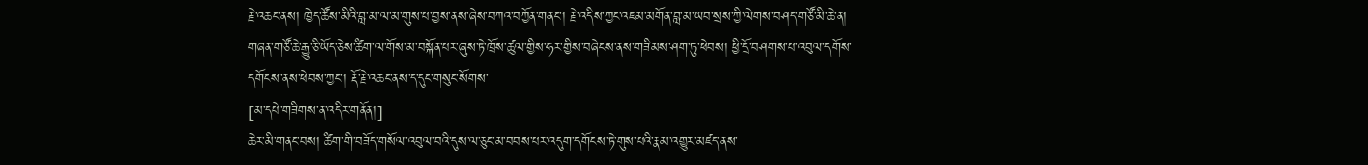རྗེ་འཆང་ནས། ཁྱེད་ཚོས་མིའི་བླ་མ་ལ་མ་གུས་པ་བྱས་ནས་ཞེས་བཀའ་བཀྱོན་གནང་། རྗེ་འདིས་ཀྱང་འཇམ་མགོན་བླ་མ་ཡབ་སྲས་ཀྱི་ལེགས་བཤད་གཙོ་མི་ཆེ་ན། གཞན་གཙོ་ཆེ་རྒྱུ་ཅི་ཡོད་ཅེས་ཚིག་ལ་གོས་མ་བསྐོན་པར་ཞུས་ཏེ་ཁྲོས་ཚུལ་གྱིས་ཧར་གྱིས་བཞེངས་ནས་གཟིམས་ཤག་ཏུ་ཕེབས། ཕྱི་དྲོ་བཤགས་པ་འབུལ་དགོས་དགོངས་ནས་ཕེབས་ཀྱང་། རྡོ་རྗེ་འཆང་ནས་ད་དུང་གསུང་སོགས་
[མ་དཔེ་གཟིགས་ན་འདིར་གནོན།]
ཆེར་མི་གནང་བས། ཚིག་གི་བཟོད་གསོལ་འབུལ་བའི་དུས་ལ་ཅུང་མ་བབས་པར་འདུག་དགོངས་ཏེ་གུས་པའི་རྣམ་འགྱུར་མཛད་ནས་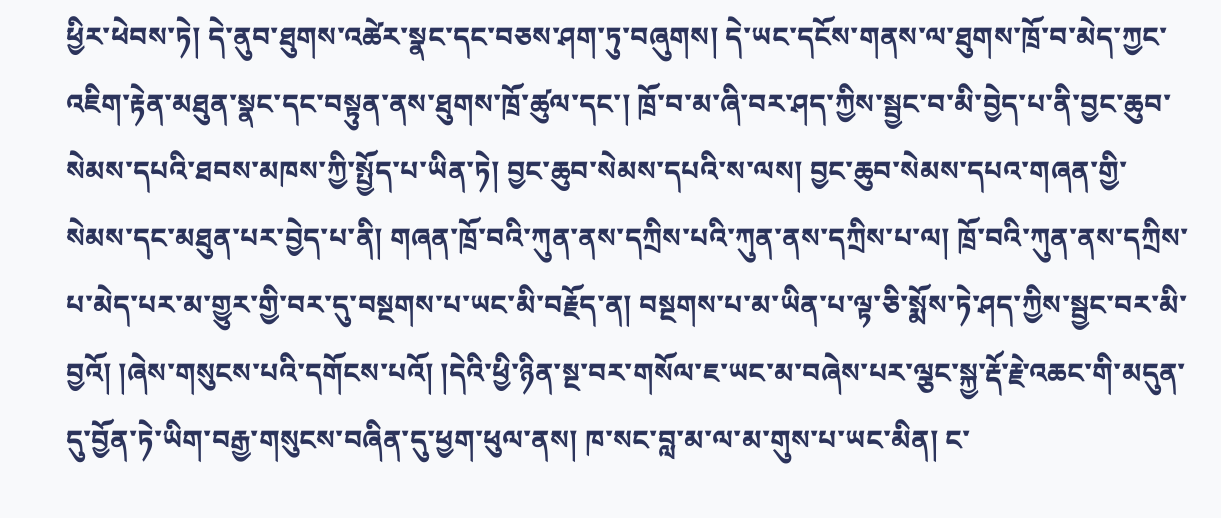ཕྱིར་ཕེབས་ཏེ། དེ་ནུབ་ཐུགས་འཚེར་སྣང་དང་བཅས་ཤག་ཏུ་བཞུགས། དེ་ཡང་དངོས་གནས་ལ་ཐུགས་ཁྲོ་བ་མེད་ཀྱང་འཇིག་རྟེན་མཐུན་སྣང་དང་བསྟུན་ནས་ཐུགས་ཁྲོ་ཚུལ་དང་། ཁྲོ་བ་མ་ཞི་བར་ཤད་ཀྱིས་སྦྱང་བ་མི་བྱེད་པ་ནི་བྱང་ཆུབ་སེམས་དཔའི་ཐབས་མཁས་ཀྱི་སྤྱོད་པ་ཡིན་ཏེ། བྱང་ཆུབ་སེམས་དཔའི་ས་ལས། བྱང་ཆུབ་སེམས་དཔའ་གཞན་གྱི་སེམས་དང་མཐུན་པར་བྱེད་པ་ནི། གཞན་ཁྲོ་བའི་ཀུན་ནས་དཀྲིས་པའི་ཀུན་ནས་དཀྲིས་པ་ལ། ཁྲོ་བའི་ཀུན་ནས་དཀྲིས་པ་མེད་པར་མ་གྱུར་གྱི་བར་དུ་བསྔགས་པ་ཡང་མི་བརྗོད་ན། བསྔགས་པ་མ་ཡིན་པ་ལྟ་ཅི་སྨོས་ཏེ་ཤད་ཀྱིས་སྦྱང་བར་མི་བྱའོ། །ཞེས་གསུངས་པའི་དགོངས་པའོ། །དེའི་ཕྱི་ཉིན་སྔ་བར་གསོལ་ཇ་ཡང་མ་བཞེས་པར་ལྕང་སྐྱ་རྡོ་རྗེ་འཆང་གི་མདུན་དུ་བྱོན་ཏེ་ཡིག་བརྒྱ་གསུངས་བཞིན་དུ་ཕྱག་ཕུལ་ནས། ཁ་སང་བླ་མ་ལ་མ་གུས་པ་ཡང་མིན། ང་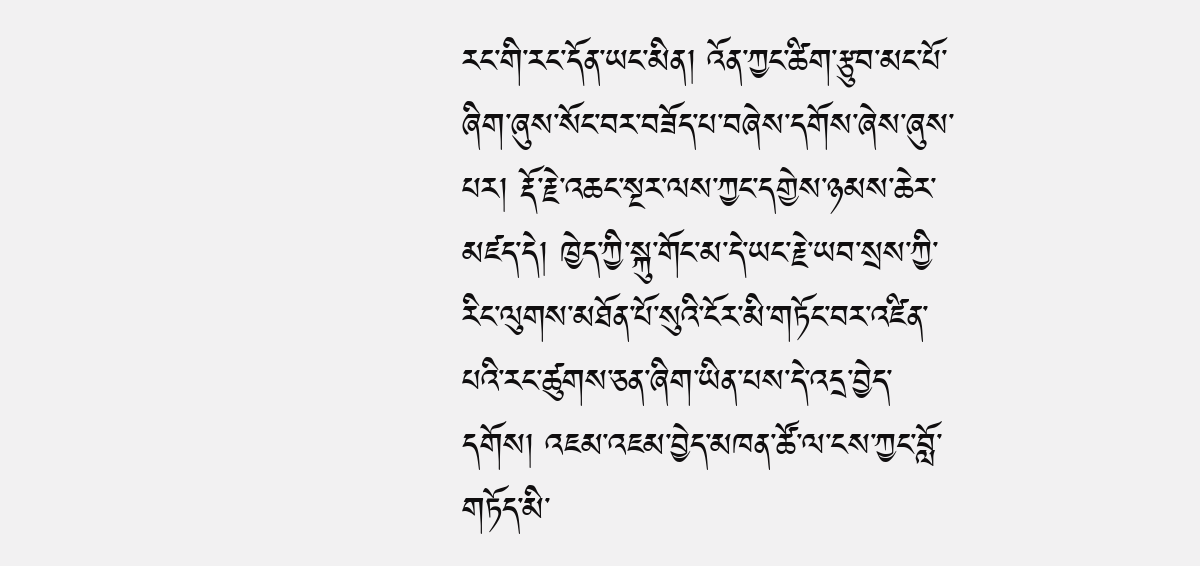རང་གི་རང་དོན་ཡང་མིན། འོན་ཀྱང་ཚིག་རྩུབ་མང་པོ་ཞིག་ཞུས་སོང་བར་བཟོད་པ་བཞེས་དགོས་ཞེས་ཞུས་པར། རྡོ་རྗེ་འཆང་སྔར་ལས་ཀྱང་དགྱེས་ཉམས་ཆེར་མཛད་དེ། ཁྱེད་ཀྱི་སྐུ་གོང་མ་དེ་ཡང་རྗེ་ཡབ་སྲས་ཀྱི་རིང་ལུགས་མཐོན་པོ་སུའི་ངོར་མི་གཏོང་བར་འཛིན་པའི་རང་ཚུགས་ཅན་ཞིག་ཡིན་པས་དེ་འདྲ་བྱེད་དགོས། འཇམ་འཇམ་བྱེད་མཁན་ཚོ་ལ་ངས་ཀྱང་བློ་གཏོད་མི་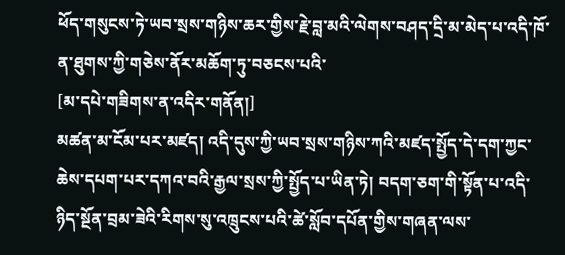ཕོད་གསུངས་ཏེ་ཡབ་སྲས་གཉིས་ཆར་གྱིས་རྗེ་བླ་མའི་ལེགས་བཤད་དྲི་མ་མེད་པ་འདི་ཁོ་ན་ཐུགས་ཀྱི་གཅེས་ནོར་མཆོག་ཏུ་བཅངས་པའི་
[མ་དཔེ་གཟིགས་ན་འདིར་གནོན།]
མཚན་མ་ངོམ་པར་མཛད། འདི་དུས་ཀྱི་ཡབ་སྲས་གཉིས་ཀའི་མཛད་སྤྱོད་དེ་དག་ཀྱང་ཆེས་དཔག་པར་དཀའ་བའི་རྒྱལ་སྲས་ཀྱི་སྤྱོད་པ་ཡིན་ཏེ། བདག་ཅག་གི་སྟོན་པ་འདི་ཉིད་སྔོན་བྲམ་ཟེའི་རིགས་སུ་འཁྲུངས་པའི་ཚེ་སློབ་དཔོན་གྱིས་གཞན་ལས་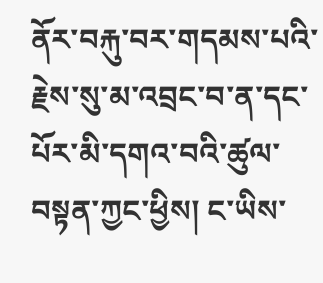ནོར་བརྐུ་བར་གདམས་པའི་རྗེས་སུ་མ་འབྲང་བ་ན་དང་པོར་མི་དགའ་བའི་ཚུལ་བསྟན་ཀྱང་ཕྱིས། ང་ཡིས་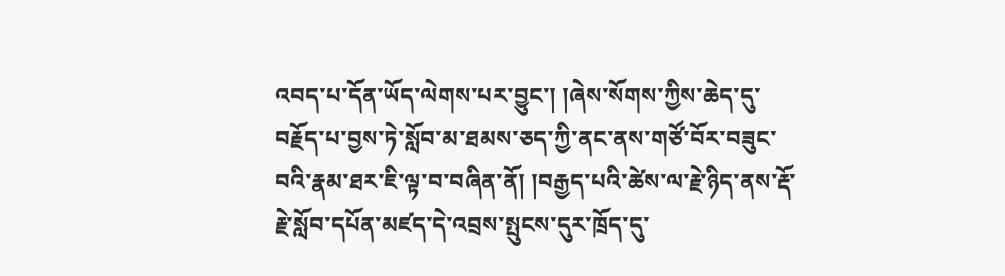འབད་པ་དོན་ཡོད་ལེགས་པར་བྱུང་། །ཞེས་སོགས་ཀྱིས་ཆེད་དུ་བརྗོད་པ་བྱས་ཏེ་སློབ་མ་ཐམས་ཅད་ཀྱི་ནང་ནས་གཙོ་བོར་བཟུང་བའི་རྣམ་ཐར་ཇི་ལྟ་བ་བཞིན་ནོ། །བརྒྱད་པའི་ཚེས་ལ་རྗེ་ཉིད་ནས་རྡོ་རྗེ་སློབ་དཔོན་མཛད་དེ་འབྲས་སྤུངས་དུར་ཁྲོད་དུ་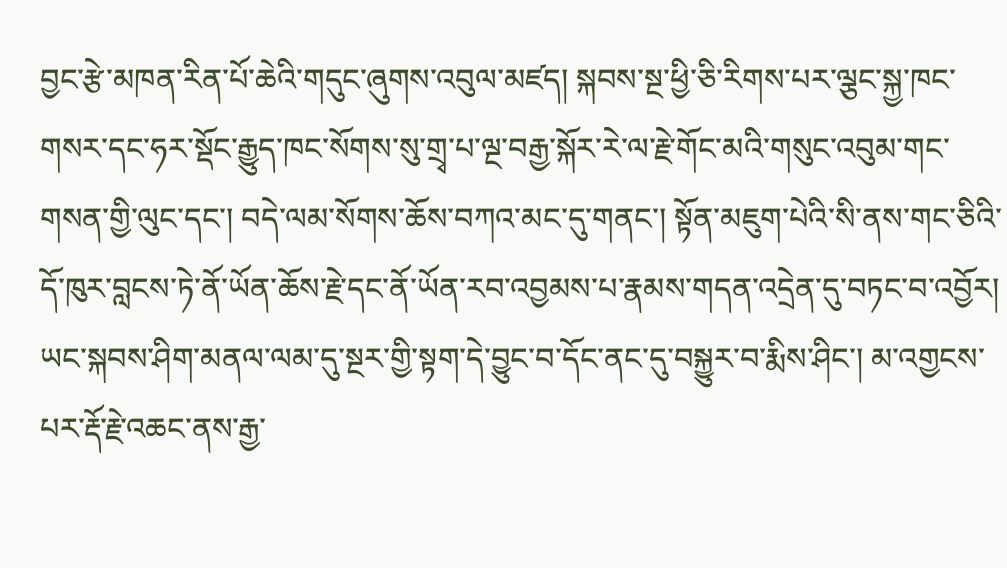བྱང་རྩེ་མཁན་རིན་པོ་ཆེའི་གདུང་ཞུགས་འབུལ་མཛད། སྐབས་སྔ་ཕྱི་ཅི་རིགས་པར་ལྕང་སྐྱ་ཁང་གསར་དང་ཧར་སྡོང་རྒྱུད་ཁང་སོགས་སུ་གྲྭ་པ་ལྔ་བརྒྱ་སྐོར་རེ་ལ་རྗེ་གོང་མའི་གསུང་འབུམ་གང་གསན་གྱི་ལུང་དང་། བདེ་ལམ་སོགས་ཆོས་བཀའ་མང་དུ་གནང་། སྟོན་མཇུག་པེའི་སི་ནས་གང་ཅིའི་དོ་ཁུར་བླངས་ཏེ་ནོ་ཡོན་ཆོས་རྗེ་དང་ནོ་ཡོན་རབ་འབྱམས་པ་རྣམས་གདན་འདྲེན་དུ་བཏང་བ་འབྱོར། ཡང་སྐབས་ཤིག་མནལ་ལམ་དུ་སྔར་གྱི་སྟག་དེ་བྱུང་བ་དོང་ནང་དུ་བསྐྱུར་བ་རྨིས་ཤིང་། མ་འགྱངས་པར་རྡོ་རྗེ་འཆང་ནས་རྒྱ་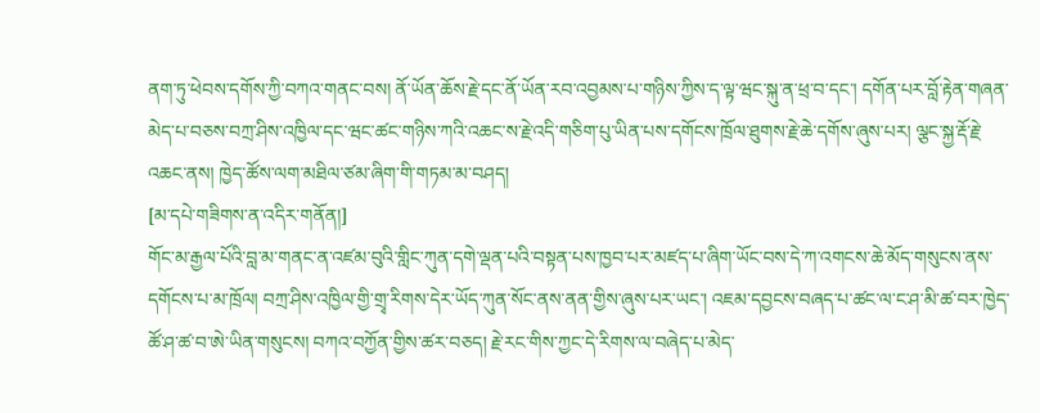ནག་ཏུ་ཕེབས་དགོས་ཀྱི་བཀའ་གནང་བས། ནོ་ཡོན་ཆོས་རྗེ་དང་ནོ་ཡོན་རབ་འབྱམས་པ་གཉིས་ཀྱིས་ད་ལྟ་ཝང་སྐུ་ན་ཕྲ་བ་དང་། དགོན་པར་བློ་རྟེན་གཞན་མེད་པ་བཅས་བཀྲ་ཤིས་འཁྱིལ་དང་ཝང་ཚང་གཉིས་ཀའི་འཆང་ས་རྗེ་འདི་གཅིག་པུ་ཡིན་པས་དགོངས་ཁྲོལ་ཐུགས་རྗེ་ཆེ་དགོས་ཞུས་པར། ལྕང་སྐྱ་རྡོ་རྗེ་འཆང་ནས། ཁྱེད་ཚོས་ལག་མཐིལ་ཙམ་ཞིག་གི་གཏམ་མ་བཤད།
[མ་དཔེ་གཟིགས་ན་འདིར་གནོན།]
གོང་མ་རྒྱལ་པོའི་བླ་མ་གནང་ན་འཛམ་བུའི་གླིང་ཀུན་དགེ་ལྡན་པའི་བསྟན་པས་ཁྱབ་པར་མཛད་པ་ཞིག་ཡོང་བས་དེ་ཀ་འགངས་ཆེ་མོད་གསུངས་ནས་དགོངས་པ་མ་ཁྲོལ། བཀྲ་ཤིས་འཁྱིལ་གྱི་གྲྭ་རིགས་དེར་ཡོད་ཀུན་སོང་ནས་ནན་གྱིས་ཞུས་པར་ཡང་། འཇམ་དབྱངས་བཞད་པ་ཚང་ལ་ང་ཤ་མི་ཚ་བར་ཁྱེད་ཚོ་ཤ་ཚ་བ་ཨེ་ཡིན་གསུངས། བཀའ་བཀྱོན་གྱིས་ཚར་བཅད། རྗེ་རང་གིས་ཀྱང་དེ་རིགས་ལ་བཞེད་པ་མེད་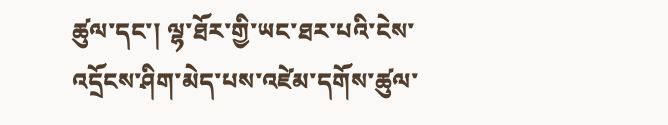ཚུལ་དང་། ལྷ་ཐོར་གྱི་ཡང་ཐར་པའི་ངེས་འདྲོངས་ཤིག་མེད་པས་འཛེམ་དགོས་ཚུལ་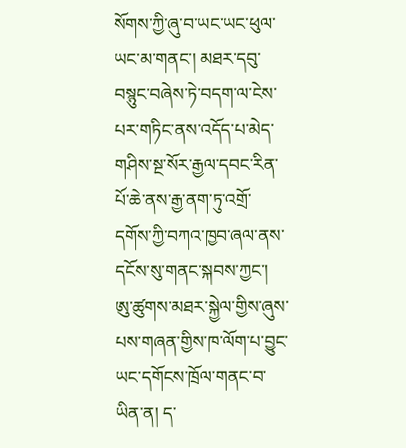སོགས་ཀྱི་ཞུ་བ་ཡང་ཡང་ཕུལ་ཡང་མ་གནང་། མཐར་དབུ་བསྙུང་བཞེས་ཏེ་བདག་ལ་ངེས་པར་གཏིང་ནས་འདོད་པ་མེད་གཤིས་སྔ་སོར་རྒྱལ་དབང་རིན་པོ་ཆེ་ནས་རྒྱ་ནག་ཏུ་འགྲོ་དགོས་ཀྱི་བཀའ་ཁྱབ་ཞལ་ནས་དངོས་སུ་གནང་སྐབས་ཀྱང་། ཨུ་ཚུགས་མཐར་སྐྱེལ་གྱིས་ཞུས་པས་གཞན་གྱིས་ཁ་ལོག་པ་བྱུང་ཡང་དགོངས་ཁྲོལ་གནང་བ་ཡིན་ན། ད་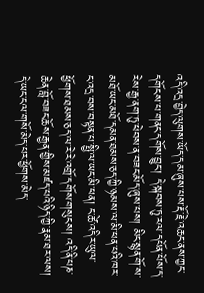འདི་འདྲ་བྱེད་ལུགས་ཡོད་དམ་ཞུས་པས་རྡོ་རྗེ་འཆང་ནས་ཀྱང་དགོངས་པ་གནང་དགོས་བྱུང་། དེ་སྐབས་ཏུ་རལ་དཔོན་པོས་ད་རེས་རྒྱ་ནག་ཏུ་ཕེབས་ན་བཟང་མོད་ཞུས་པས། མིང་སྙན་གོ་ས་མཐོ་ཡང་མཐོ་དམན་ཐམས་ཅད་ཀྱི་ཉམས་ལ་མི་ཕན་པའི་ཁར་ང་འདྲ་བས་བསྟན་པ་སྤྱི་ལ་ཡང་མི་ཕན། ང་ཚེ་འདིར་ཡུལ་ཕྱོགས་ཐམས་ཅད་ལ་རེ་རེ་འགྲོ་དགོས་གསུངས། འདི་ནི་པཎ་ཆེན་བློ་བཟང་ཆོས་རྒྱན་གྱིས་མཛད་པའི་ཉིད་ཀྱི་རྣམ་ཐར་ལས། དེ་ཡང་ངལ་གསོ་མེད་པར་ཕྱོགས་མེད་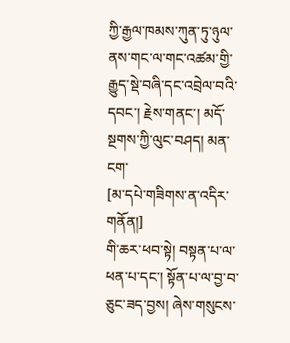ཀྱི་རྒྱལ་ཁམས་ཀུན་ཏུ་ཉུལ་ནས་གང་ལ་གང་འཚམ་གྱི་རྒྱུད་སྡེ་བཞི་དང་འབྲེལ་བའི་དབང་། རྗེས་གནང་། མདོ་སྔགས་ཀྱི་ལུང་བཤད། མན་ངག་
[མ་དཔེ་གཟིགས་ན་འདིར་གནོན།]
གི་ཆར་ཕབ་སྟེ། བསྟན་པ་ལ་ཕན་པ་དང་། སྟོན་པ་ལ་བྱ་བ་ཅུང་ཟད་བྱས། ཞེས་གསུངས་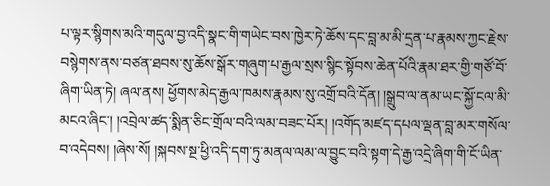པ་ལྟར་སྙིགས་མའི་གདུལ་བྱ་འདི་སྣང་གི་གཡེང་བས་ཁྱེར་ཏེ་ཆོས་དང་བླ་མ་མི་དྲན་པ་རྣམས་ཀྱང་རྗེས་བསྙེགས་ནས་བཙན་ཐབས་སུ་ཆོས་སྒོར་གཞུག་པ་རྒྱལ་སྲས་སྙིང་སྟོབས་ཆེན་པོའི་རྣམ་ཐར་གྱི་གཙོ་བོ་ཞིག་ཡིན་ཏེ། ཞལ་ནས། ཕྱོགས་མེད་རྒྱལ་ཁམས་རྣམས་སུ་འགྲོ་བའི་དོན། །སྒྲུབ་ལ་ནམ་ཡང་སྐྱོ་ངལ་མི་མངའ་ཞིང་། །འབྲེལ་ཚད་སྨིན་ཅིང་གྲོལ་བའི་ལམ་བཟང་པོར། །འགོད་མཛད་དཔལ་ལྡན་བླ་མར་གསོལ་བ་འདེབས། །ཞེས་སོ། །སྐབས་སྔ་ཕྱི་འདི་དག་ཏུ་མནལ་ལམ་ལ་བྱུང་བའི་སྟག་དེ་རྒྱ་འདྲེ་ཞིག་གི་ངོ་ཡིན་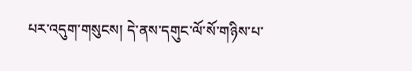པར་འདུག་གསུངས། དེ་ནས་དགུང་ལོ་སོ་གཉིས་པ་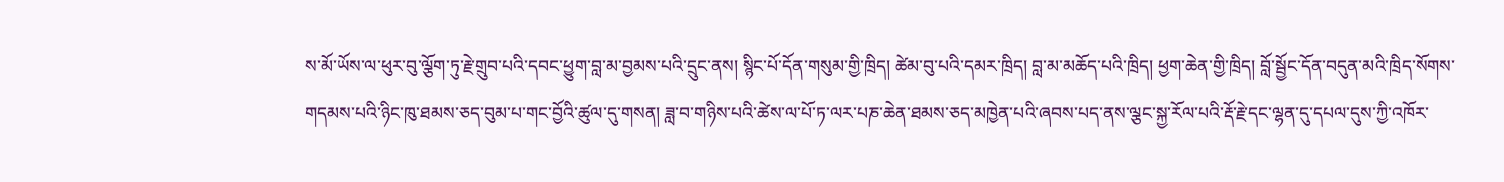ས་མོ་ཡོས་ལ་ཕུར་བུ་ལྕོག་ཏུ་རྗེ་གྲུབ་པའི་དབང་ཕྱུག་བླ་མ་བྱམས་པའི་དྲུང་ནས། སྙིང་པོ་དོན་གསུམ་གྱི་ཁྲིད། ཚེམ་བུ་པའི་དམར་ཁྲིད། བླ་མ་མཆོད་པའི་ཁྲིད། ཕྱག་ཆེན་གྱི་ཁྲིད། བློ་སྦྱོང་དོན་བདུན་མའི་ཁྲིད་སོགས་གདམས་པའི་ཉིང་ཁུ་ཐམས་ཅད་བུམ་པ་གང་བྱོའི་ཚུལ་དུ་གསན། ཟླ་བ་གཉིས་པའི་ཚེས་ལ་པོ་ཏ་ལར་པཎ་ཆེན་ཐམས་ཅད་མཁྱེན་པའི་ཞབས་པད་ནས་ལྕང་སྐྱ་རོལ་པའི་རྡོ་རྗེ་དང་ལྷན་དུ་དཔལ་དུས་ཀྱི་འཁོར་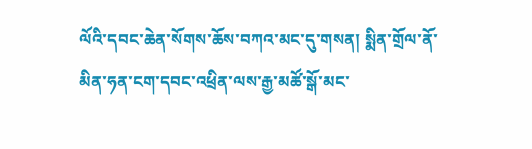ལོའི་དབང་ཆེན་སོགས་ཆོས་བཀའ་མང་དུ་གསན། སྨིན་གྲོལ་ནོ་མིན་ཧན་ངག་དབང་འཕྲིན་ལས་རྒྱ་མཚོ་སྒོ་མང་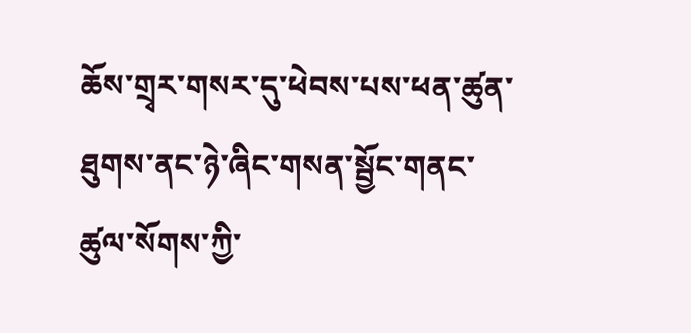ཆོས་གྲྭར་གསར་དུ་ཕེབས་པས་ཕན་ཚུན་ཐུགས་ནང་ཉེ་ཞིང་གསན་སྦྱོང་གནང་ཚུལ་སོགས་ཀྱི་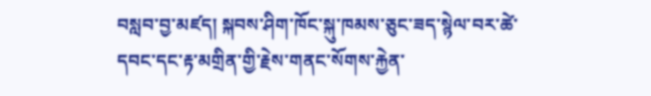བསླབ་བྱ་མཛད། སྐབས་ཤིག་ཁོང་སྐུ་ཁམས་ཅུང་ཟད་སྙེལ་བར་ཚེ་དབང་དང་རྟ་མགྲིན་གྱི་རྗེས་གནང་སོགས་རྐྱེན་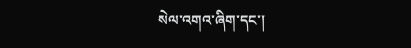སེལ་འགའ་ཞིག་དང་།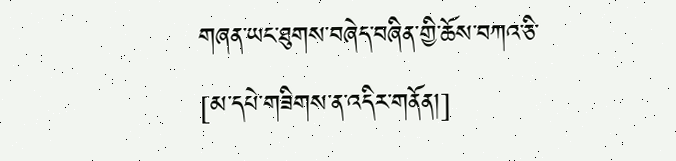གཞན་ཡང་ཐུགས་བཞེད་བཞིན་གྱི་ཆོས་བཀའ་ཅི་
[མ་དཔེ་གཟིགས་ན་འདིར་གནོན།]